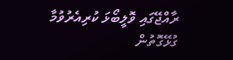ރާއްޖޭގައި ވޮލީބޯޅަ ކުރިއެރުވުމާ ގުޅޭގޮތުން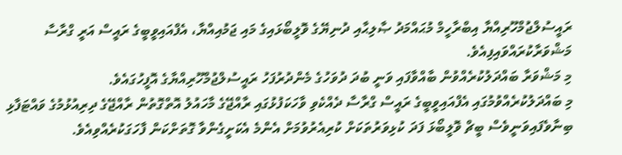ރައީސުލްޖުމްހޫރިއްޔާ އިބްރާހީމް މުޙައްމަދު ޞާލިޙާއި ދުނިޔޭގެ ވޮލީބޯޅައިގެ މައި ޖަމުއިއްޔާ، އެފްއައިވީބީގެ ރައީސް އަރީ ގްރާސާ މަޝްވަރާކުރައްވައިފިއެވެ.
މި މަޝްވަރާ ބައްދަލުކުރެއްވުން ބާއްވާފައި ވަނީ ބުދަ ދުވަހުގެ މެންދުރުފަހު ރައީސުލްޖުމްހޫރިއްޔާގެ އޮފީހުގައެވެ.
މި ބައްދަލުކުރެއްވުމުގައި އެފްއައިވީބީގެ ރައީސް ގްރާސާ ދެއްކެވި ވާހަކަފުޅުގައި ރާއްޖޭގެ މާހައުލު އޮތްގޮތުން ރާއްޖޭގެ ދިރިއުޅުމުގެ ވައްޓަފާޅި ބިނާވެފައިވަނީވެސް ބީޗް ވޮލީބޯޅަ ފަދަ ކުޅިވަރުތަކަށް ކުރިއެރުވުމަށް އެންމެ އެކަށީގެންވާ ގޮތަށްކަން ފާހަގަކުރެއްވިއެވެ.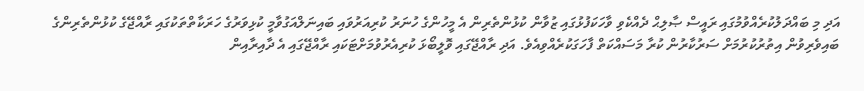އަދި މި ބައްދަލުކުރެއްވުމުގައި ރައީސް ޞާލިޙް ދެއްކެވި ވާހަކަފުޅުގައި ޒުވާން ކުޅުންތެރިން އެ މީހުންގެ ހުނަރު ކުރިއަރުވައި ބައިނަލްއަގުވާމީ ކުޅިވަރުގެ ހަރަކާތްތަކުގައި ރާއްޖޭގެ ކުޅުންތެރިންގެ ބައިވެރިވުން އިތުރުކުރުމަށް ސަރުކާރުން ކުރާ މަސައްކަތް ފާހަގަކުރެއްވިއެވެ. އަދި ރާއްޖޭގައި ވޮލީބޯޅަ ކުރިއެރުވުމަށްޓަކައި ރާއްޖޭގައި އެ ދާއިރާއިން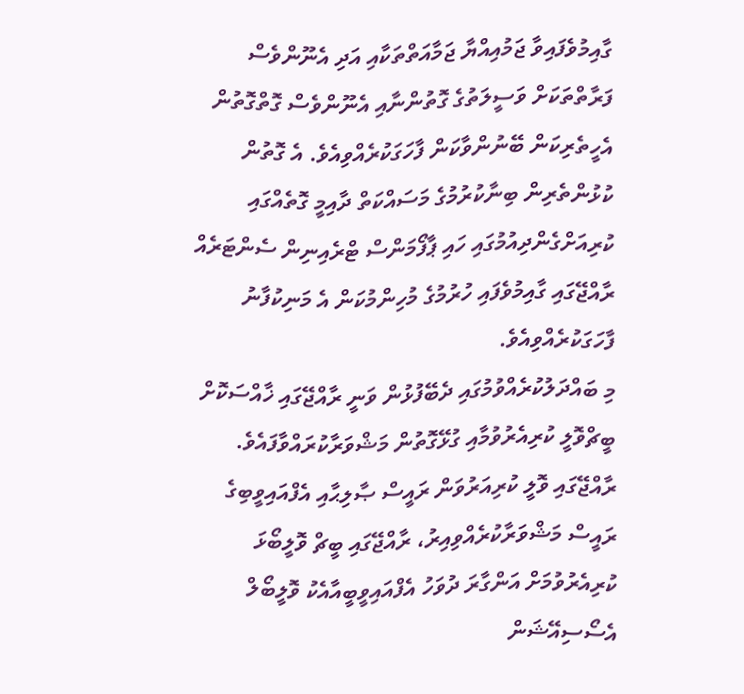ގާއިމުވެފައިވާ ޖަމުއިއްޔާ ޖަމާއަތްތަކާއި އަދި އެނޫންވެސް ފަރާތްތަކަށް ވަސީލަތުގެ ގޮތުންނާއި އެނޫންވެސް ގޮތްގޮތުން އެހީތެރިކަން ބޭނުންވާކަން ފާހަގަކުރެއްވިއެވެ. އެ ގޮތުން ކުޅުންތެރިން ބިނާކުރުމުގެ މަސައްކަތް ދާއިމީ ގޮތެއްގައި ކުރިއަށްގެންދިއުމުގައި ހައި ޕާފޯމަންސް ޓްރެއިނިން ސެންޓަރެއް ރާއްޖޭގައި ގާއިމުވެފައި ހުރުމުގެ މުހިންމުކަން އެ މަނިކުފާނު ފާހަގަކުރެއްވިއެވެ.
މި ބައްދަލުކުރެއްވުމުގައި ދެބޭފުޅުން ވަނީ ރާއްޖޭގައި ޚާއްސަކޮށް ބީޗްވޮލީ ކުރިއެރުވުމާއި ގުޅޭގޮތުން މަޝްވަރާކުރައްވާފައެވެ.
ރާއްޖޭގައި ވޮލީ ކުރިއަރުވަން ރައީސް ޞާލިޙާއި އެފްއައިވީބިގެ ރައީސް މަޝްވަރާކުރެއްވިއިރު، ރާއްޖޭގައި ބީޗް ވޮލީބޯޅަ ކުރިއެރުވުމަށް އަންގާރަ ދުވަހު އެފްއައިވީބީއާއެކު ވޮލީބޯލް އެސޯސިއޭޝަން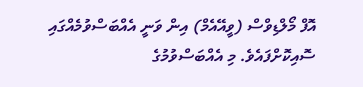އޮފް މޯލްޑިވްސް (ވީއޭއެމް) އިން ވަނީ އެއްބަސްވުމެއްގައި ސޮއިކޮށްފައެވެ. މި އެއްބަސްވުމުގެ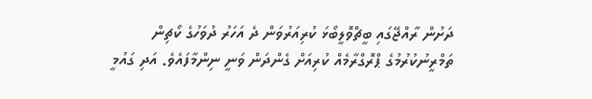ދަށުން ރާއްޖޭގައި ބީޗްވޮލީބޯޅަ ކުރިއަރުވަން ދެ އަހަރު ދުވަހުގެ ކޯޗިން ތަމްރީނުކުރުމުގެ ޕްރޮގްރާމެއް ކުރިއަށް ގެންދަން ވަނީ ނިންމާފައެވެ. އަދި ގައުމީ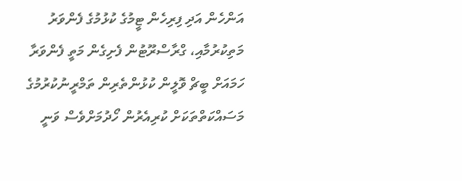އަންހެން އަދި ފިރިހެން ޓީމުގެ ކުޅުމުގެ ފެންވަރު މަތިކުރުމާއި، ގްރާސްރޫޓުން ފެށިގެން މަތީ ފެންވަރާ ހަމައަށް ބީޗް ވޮލީން ކުޅުންތެރިން ތަމްރީނުކުރުމުގެ މަސައްކަތްތަކަށް ކުރިއެރުން ހޯދުމަށްވެސް ވަނީ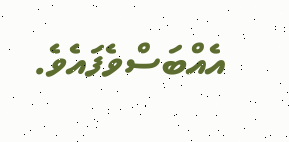އެއްބަސްވެފައެވެ.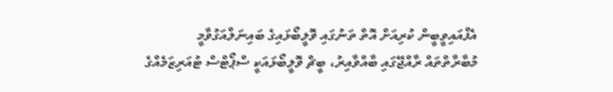އެފްއައިވީބީން ކުރިއަށް އޮތް ތަނުގައި ވޮލީބޯޅައިގެ ބައިނަލްއަގުވާމީ މުބާރާތްތައް ރާއްޖޭގައި ބާއްވާއިރު، ބީޗް ވޮލީބޯޅައަކީ ސްޕޯޓްސް ޓުއަރިޒަމެއްގެ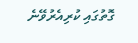ގޮތުގައި ކުރިއެރުވޭނެ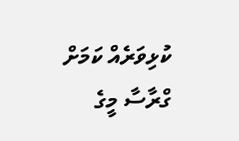ކުޅިވަރެއް ކަމަށް ގްރާސާ މީގެ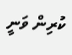ކުރިން ވަނީ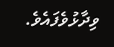ވިދާޅުވެފައެވެ.